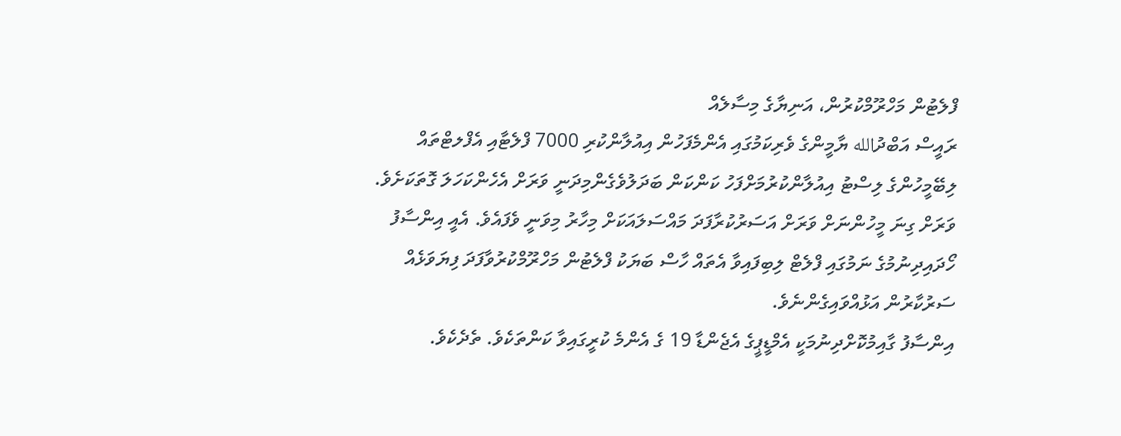ފްލެޓުން މަހްރޫމްކުރުން، އަނިޔާގެ މިސާލެއް
ރައީސް އަބްދުالله ޔާމީންގެ ވެރިކަމުގައި އެންމެފަހުން އިއުލާންކުރި 7000 ފްލެޓާއި އެފްލޓްތައް ލިބޭމީހުންގެ ލިސްޓު އިއުލާންކުރުމަށްފަހު ކަންކަން ބަދަލުވެގެންމިދަނީ ވަރަށް އެހެންކަހަލަ ގޮތަކަށެވެ. ވަރަށް ގިނަ މީހުންނަށް ވަރަށް އަސަރުކުރާފަދަ މައްސަލައަކަށް މިހާރު މިވަނީ ވެފައެވެ. އެއީ އިންސާފު ހޯދައިދިނުމުގެ ނަމުގައި ފްލެޓް ލިބިފައިވާ އެތައް ހާސް ބަޔަކު ފްލެޓުން މަހްރޫމްކުރުވާފަދަ ފިޔަވަޅެއް ސަރުކާރުން އަޅުއްވައިގެންނެވެ.
އިންސާފު ގާއިމުކޮށްދިނުމަކީ އެމްޑީޕީގެ އެޖެންޑާ 19 ގެ އެންމެ ކުރީގައިވާ ކަންތަކެވެ. ތެދެކެވެ.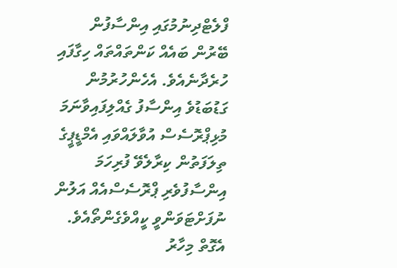ފްލެޓްދިނުމުގައި އިންސާފުން ބޭރުން ބައެއް ކަންތައްތައް ހިގާފައި ހުރެދާނެއެވެ. އެހެންހުރުމުން ގަޑުބަޑުވެ އިންސާފު ގެއްލިފައިވާނަމަ މުޅިޕްރޮސެސް އުވާލައްވައި އެމްޑީޕީގެ ތިލަފަތުން ކިރާލެވޭ ފުރިހަމަ އިންސާފުވެރި ޕްރޮސެސްއެއް އަލުން ނުފަށްޓަވަންވީ ކީއްވެގެންތޯއެވެ. އެގޮތް މިހާރު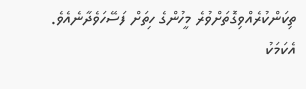ތިކަންކުރެއްވިގޮތަށްވުރެ މީހުންގެ ހިތަށް ފަސޭހަވެދާނެއެވެ.
އެކަމަކު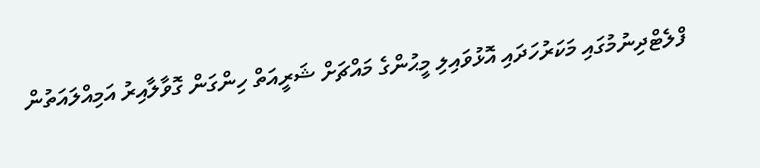ފްލެޓްދިނުމުގައި މަކަރުހަދައި އޮޅުވައިލި މީޙުންގެ މައްޗަށް ޝަރީއަތް ހިންގަން ގޮވާލާއިރު އަމިއްލައަތުން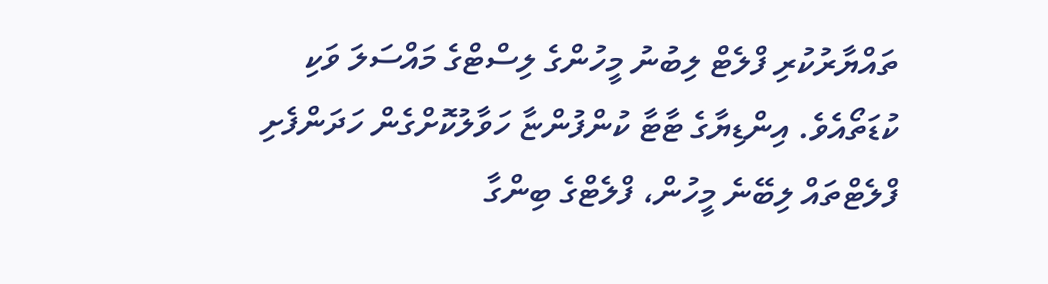ތައްޔާރުކުރި ފްލެޓް ލިބުނު މީހުންގެ ލިސްޓްގެ މައްސަލަ ވަކި ކުޑަތޯއެވެ. އިންޑިޔާގެ ޓާޓާ ކުންފުންޏާ ހަވާލުކޮށްގެން ހަދަންފެށި ފްލެޓްތައް ލިބޭނެ މީހުން، ފްލެޓްގެ ބިންގާ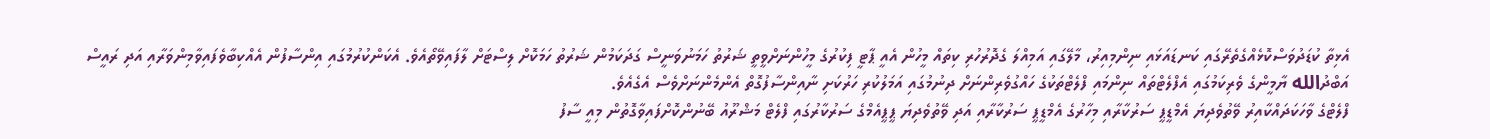އެޅިތާ ކުޑަދުވަސްކޮޅެއްގެތެރޭގައި ކަނޑައަޅައި ނިންމިއިރު، މާލޭގައި އަމިއްލަ ގެދޮރުހުރި ކިތައް މީހުން އެއީ ޕާޓީ ފިކުރުގެ މީހުންނަށްވީތީ ޝަރުތު ހަމަނުވަނީސް ގަދަކަމުން ޝަރުތު ހަމަކޮށް ލިސްޓަށް ލާފައިވޭތޯއެވެ. އެކަންކުރުމުގައި އިންސާފުން އެއްކިބާވެފައިވާމިންވަރާއި އަދި ރައީސް އަބްދުالله ޔާމީންގެ ވެރިކަމުގައި އެފްލެޓްތައް ނިންމައި ފްލެޓްތަކުގެ ހައްގުވެރިންނަށް ދިނުމުގައި އަމަލުކުރި ހަރުކަށި ނާއިންސާފުގޮތް އެންމެންނަށްވެސް އެގެއެވެ.
ފްލެޓްގެ ވާހަކަދައްކާއިރު ވޭތުވެދިޔަ އެމްޑީޕީ ސަރުކާރާއި މިހާރުގެ އެމްޑީޕީ ސަރުކާރާއި އަދި ވޭތުވެދިޔަ ޕީޕީއެމްގެ ސަރުކާރުގައި ފްލެޓް މަޝްރޫއު ބޭނުންކޮށްފައިވާގޮތުން މިއީ ސާފު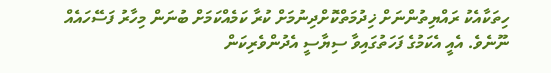ހިތަކާއެކު ރައްޔިތުންނަށް ޚިދުމަތްކޮށްދިނުމަށް ކުރާ ކަމެއްކަމަށް ބުނަން މިހާރު ފަސޭހައެއް ނޫނެވެ. އެއީ އެކަމުގެ ފަހަތުގައިވާ ސިޔާސީ އެދުންވެރިކަން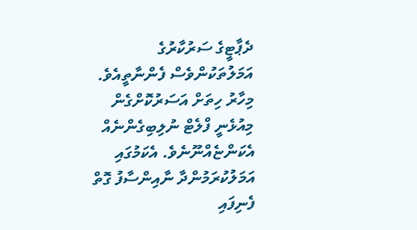ދެޕާޓީގެ ސަރުކާރުގެ އަމަލުތަކުންވެސް ފެންނާތީއެވެ.
މިހާރު ހިތަށް އަސަރުކޮށްގެން މިއުޅެނީ ފްލެޓް ނުލިބިގެންނެއް އެކަންޏެއްނޫނެވެ. އެކަމުގައި އަމަލުކުރަމުންދާ ނާއިންސާފު ގޮތް ފެނިފައި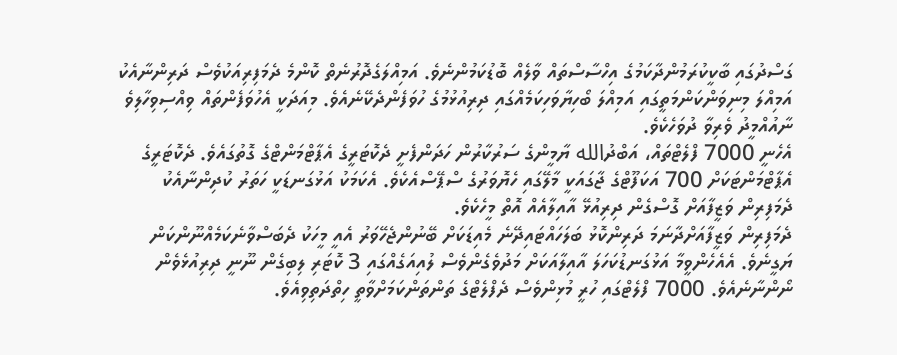ގަސްދުގައި ބާކީކުރަމުންދާކަމުގެ އިހްސާސްތައް ވާލެއް ބޮޑުކަމުންނެވެ. އަމިއްލަގެދޮރުނެތް ކޮންމެ ދެމަފިރިއަކުވެސް ދަރިންނާއެކު އަމިއްލަ މިނިވަންކަންމަތީގައި އަމިއްލަ ބޯހިޔާވަހިކަމެއްގައި ދިރިއުޅުމުގެ ހުވަފެންދެކޭނެއެވެ. މިއަދަކީ އެހުވަފެންތައް ވިއްސިވިހާލިވެ ނާއުއްމީދު ވެރިވާ ދުވަހެކެވެ.
އެހެނީ 7000 ފްލެޓްތައް، އަބްދުالله ޔާމީންގެ ސަރުކާރުން ހަދަންފެށީ ދެކޮޓަރީގެ އެޕާޓްމަންޓްގެ ގޮތުގައެވެ. ދެކޮޓަރީގެ އެޕާޓްމަންޓަކަށް 700 އަކަފޫޓްގެ ޖާގައަކީ މާލޭގައި ހެޔޮވަރުގެ ސްޕޭސްއެކެވެ. އެކަމަކު އަޅުގަނޑަކީ ހަތަރު ކުދިންނާއެކު ދެމަފިރިން ވަޒީފާއަށް ގޮސްގެން ދިރިއުޅޭ އާއިލާއެއް އޮތް މީހެކެވެ.
ދެމަފިރިން ވަޒީފާއަށްދާނަމަ ދަރިންކޮޅު ބަލަހައްޓައިދޭނެ މެއިޑަކަށް ބޭނުންޖެހޭވަރު އެއީ މީހަކު ދެބަސްވާނެކަމެއްނޫންކަން ޔަގީނެވެ. އެއެހެންވީމާ އަޅުގަނޑުކަހަލަ އާއިލާއަކަށް މަދުވެގެންވެސް ލުއިއަގެއްގައި 3 ކޮޓަރި ލިބިގެން ނޫނީ ދިރިއުޅެވެން ނޯންނާނެއެވެ. 7000 ފްލެޓްގައި ހުރީ މުޅިންވެސް ދެފްލެޓްގެ ތަންތަންކަމަށްވާތީ ހިތްދަތިވިއެވެ.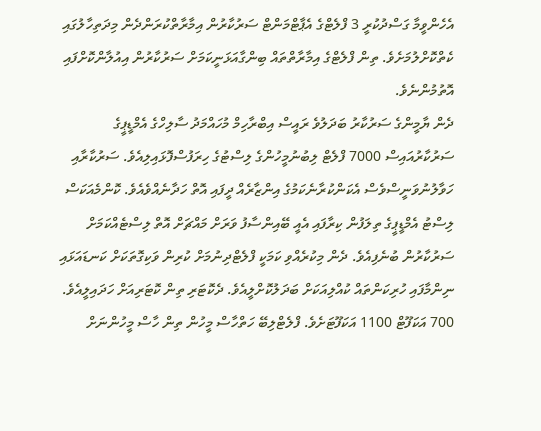އެހެންވީމާ ގަސްދުކުރީ 3 ފްލެޓްގެ އެޕާޓްމަންޓް ސަރުކާރުން އިމާރާތްކުރަންދެން މިދަތިހާލުގައި ކެތްކޮށްލުމަށެވެ. ތިން ފްލެޓްގެ އިމާރާތްތައް ބިންގާއަޅަނީކަމަށް ސަރުކާރުން އިއުލާންކޮށްފައި އޮތުމުންނެވެ.
ދެން ޔާމީންގެ ސަރުކާރު ބަދަލުވެ ރައީސް އިބްރާހިމް މުހައްމަދު ސާލިހްގެ އެމްޑީޕީގެ ސަރުކާރުއައިސް 7000 ފްލެޓް ލިބުނުމީހުންގެ ލިސްޓުގެ ހިރަފުސްފޮޅައިލިއެވެ. ސަރުކާރާއި ހަވާލުނުވަނީސްވެސް އެކަންކުރާނެކަމުގެ އިންޒާރެއް ދީފައި އޮތް ހަދާނެއްވެއެވެ. ކޮންމެއަކަސް ލިސްޓު އެމްޑީޕީގެ ތިލަފުން ކިރާފައި އެއީ ބޭއިންސާފު ވަރަށް މައްޗަށް އޮތް ލިސްޓެއްކަމަށް ސަރުކާރުން ބުނެފިއެވެ. ދެން މިކުރެއްވި ކަމަކީ ފްލެޓްދިނުމަށް ކުރިން ވަކިގޮތަކަށް ކަނޑައަޅައި ނިންމާފައި ހުރިކަންތައް ކުއްލިއަކަށް ބަދަލުކޮށްލީއެވެ. ދެކޮޓަރި ތިން ކޮޓަރިއަށް ހަދައިލީއެވެ. 700 އަކަފޫޓް 1100 އަކަފޫޓަށެވެ. ފްލެޓްލިބޭ ހަތްހާސް މީހުން ތިން ހާސް މީހުންނަށް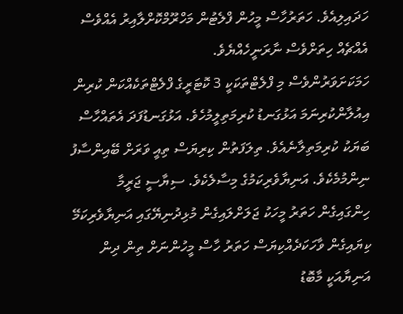ހަދައިލިއެވެ. ހަތަރުހާސް މީހުން ފްލެޓުން މަހްރޫމްކޮށްލާއިރު އެއްވެސް އެއްޗެއް ހިތަށްވެސް ނާރަނީހެއްޔެވެ.
ހަމަކަށަވަރުންވެސް މި ފްލެޓްތަކަކީ 3 ކޮޓަރީގެ ފްލެޓްތަކެއްކަން ކުރިން އިއުލާންކުރިނަމަ އަޅުގަނޑު ކުރިމަތިލީމުހެވެ. އަޅުގަނޑުފަދަ އެތައްހާސް ބަޔަކު ކުރިމަތިލާނެއެވެ. ތިލަފަތުން ކިރިޔަސް ތިއީ ވަރަށް ބޭއިންސާފު ނިންމުމެކެވެ. އަނިޔާވެރިކަމުގެ މިސާލެކެވެ. ސިޔާސީ ޖަރީމާ ހިންގައިގެން ހަތަރު މީހަކު ޖަލަށްލައިގެން މުޅިދުނިޔޭގައި އަނިޔާވެރިކަމޭ ކިޔައިގެން ވާހަކަދެއްކިޔަސް ހަތަރު ހާސް މީހުންނަށް ތިން ދިން އަނިޔާއަކީ މާބޮޑު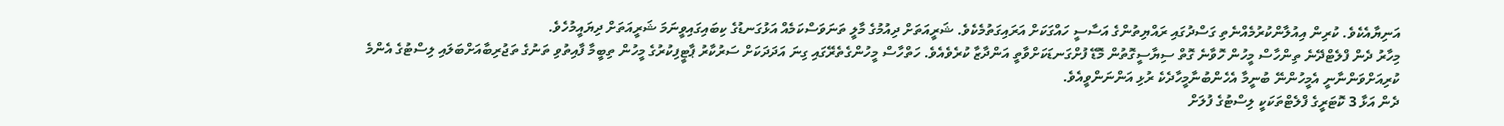އަނިޔާއެކެވެ. ކުރިން އިއުލާންކުރުމެއްނެތި ގަސްދުގައި ރައްޔިތުންގެ އަސާސީ ހައްގަކަށް އަރައިގަތުމެކެވެ. ޝަރީއަތަށް ދިއުމުގެ މާލީ ތަނަވަސްކަމެއް އަޅުގަނޑުގެ ކިބައިގައިވީނަމަ ޝަރީއަތަށް ދިޔައީމުހެވެ.
މިހާރު ދެން ފްލެޓްދޭނެ ތިންހާސް މީހުން ހޮވާނެ ގޮތް ސިޔާސީގޮތުން މޮޑޭ ފުށްގަނޑަކަށްވާތީ އަންދާޒާ ކުރެވެއެވެ. ހަތްހާސް މީހުންގެތެރޭގައި ގިނަ އަދަދަކަށް ސަރުކާރު ޕާޓީފިކުރުގެ މީހުން ތިބީމާ ފާއިތުވި ތަނުގެ ތަޖުރިބާއަށްބަލައި ލިސްޓުގެ އެންމެ ކުރިއަށްވަންނާނީ އެމީހުންނޭ ބުނީމާ އެހެންބުނާމީހާދެކެ ރުޅި އަންނަންވީއެވެ.
ދެން އަޅާ 3 ކޮޓަރީގެ ފްލެޓްތަކަކީ ލިސްޓުގެ ފުލަށް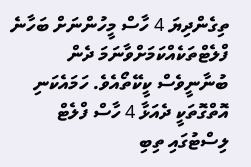ތިގެންދިޔަ 4 ހާސް މީހުންނަށް ބަހާނެ ފްލެޓްތަކެއްކަމަށްވާނަމަ ދެން ބުނާނީވެސް ކީކޭތޯއެވެ. ހަމައެކަނި އޮތްގޮތަކީ ދެއަޅާ 4 ހާސް ފްލެޓް ލިސްޓުގައި ތިބި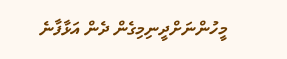މީހުންނަށްދީނިމިގެން ދެން އަޅާފާނެ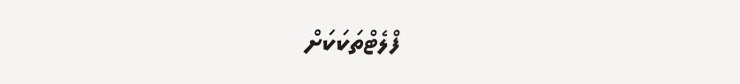ފްލެޓްތަކަކަށް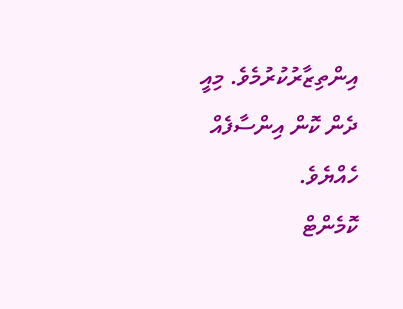އިންތިޒާރުކުރުމެވެ. މިއީ ދެން ކޮން އިންސާފެއް ހެއްޔެވެ.
ކޮމެންޓް